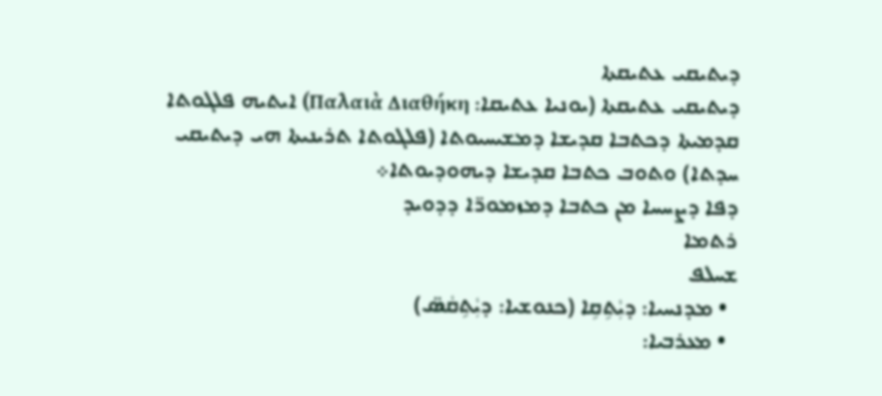ܕܝܬܝܩܝ ܥܬܝܩܬܐ
ܕܝܬܝܩܝ ܥܬܝܩܬܐ (ܝܘܢܝܐ ܥܬܝܩܐ: Παλαιὰ Διαθήκη) ܐܝܬܝܗ ܦܠܓܘܬܐ ܩܕܡܝܬܐ ܕܟܬܒܐ ܩܕܝܫܐ ܕܡܫܝܚܝܘܬܐ (ܦܠܓܘܬܐ ܬܪܝܢܝܬܐ ܗܝ ܕܝܬܝܩܝ ܚܕܬܐ) ܘܬܘܒ ܟܬܒܐ ܩܕܝܫܐ ܕܝܗܘܕܝܘܬܐ܀
ܕܦܐ ܕܨܚܚܐ ܡܢ ܟܬܒܐ ܕܡܙܡܘܪ̈ܐ ܕܕܘܝܕ
ܪܬܡܐ
ܫܚܠܦ
  • ܡܕܢܚܝܐ: ܕܝܼܵܬܹܩܹܐ (ܟܢܘܫܝܐ: ܕܝܼܵܬܹܩܵܣ̈)
  • ܡܥܪܒܝܐ: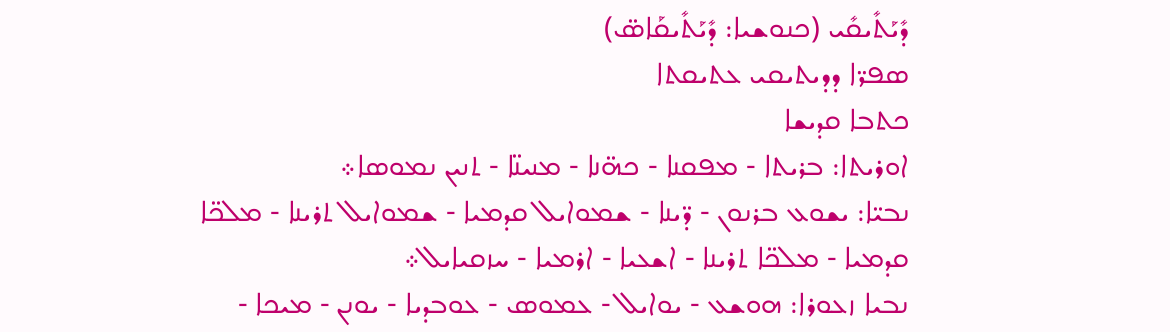ܕܺܝܰܬܺܝܩܺܝ (ܟܢܘܫܝܐ: ܕܺܝܰܬܺܝܩܰܐܣ̈)
ܣܦܪ̈ܐ ܕܕܝܬܝܩܝ ܥܬܝܩܬܐ
ܟܬܒܐ ܩܕܝܫܐ
ܐܘܪܝܬܐ: ܒܪܝܬܐ - ܡܦܩܢܐ - ܟܗ̈ܢܐ - ܡܢܝܢ̈ܐ - ܬܢܝܢ ܢܡܘܣܐ܀
ܢܒܝ̈ܐ: ܝܫܘܥ ܒܪܢܘܢ - ܕ̈ܝܢܐ - ܫܡܘܐܝܠ ܩܕܡܝܐ - ܫܡܘܐܝܠ ܬܪܝܢܐ - ܡܠܟ̈ܐ ܩܕܡܝܐ - ܡܠܟ̈ܐ ܬܪܝܢܐ - ܐܫܥܝܐ - ܐܪܡܝܐ - ܚܙܩܝܐܝܠ܀
ܢܒܝܐ ܙܥܘܪܐ: ܗܘܫܥ - ܝܘܐܝܠ - ܥܡܘܣ - ܥܘܒܕܝܐ - ܝܘܢܢ - ܡܝܟܐ -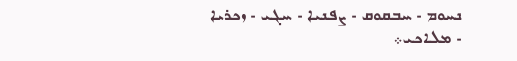ܢܚܘܡ - ܚܒܩܘܩ - ܨܦܢܝܐ - ܚܓܝ - ܙܟܪܝܐ - ܡܠܐܟܝ܀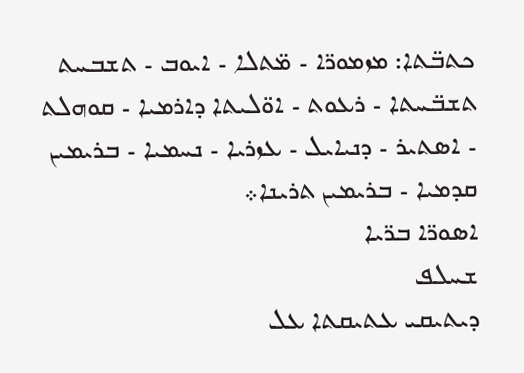ܟܬܒ̈ܬܐ: ܡܙܡܘܪ̈ܐ - ܡ̈ܬܠܐ - ܐܝܘܒ - ܬܫܒܚܬ ܬܫܒ̈ܚܬܐ - ܪܥܘܬ - ܐܘ̈ܠܝܬܐ ܕܐܪܡܝܐ - ܩܘܗܠܬ - ܐܣܬܝܪ - ܕܢܝܐܝܠ - ܥܙܪܝܐ - ܢܚܡܝܐ - ܒܪܝܡܝܢ ܩܕܡܝܐ - ܒܪܝܡܝܢ ܬܪܝܢܐ܀
ܐܣܘܪ̈ܐ ܒܪ̈ܝܐ
ܫܚܠܦ
ܕܝܬܝܩܝ ܥܬܝܩܬܐ ܥܠ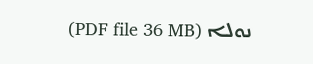ܢܘܠܐ (PDF file 36 MB)